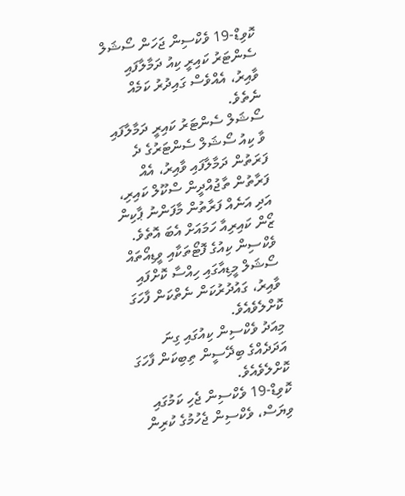ކޮވިޑް-19 ވެކްސިން ޖަހަން ސޯޝަލް ސެންޓަރު ކައިރީ ކިއު ދަމާލާފައި ވާއިރު، އެއްވެސް ގައިދުރު ކަމެއް ނެތެވެ.
ސޯޝަލް ސެންޓަރު ކައިރީ ދަމާލާފައި ވާ ކިއު ސޯޝަލް ސެންޓަރުގެ ދެ ފަރަތުން ދަމާލާފައި ވާއިރު، އެއް ފަރާތުން ތާޖުއްދީން ސްކޫލް ކައިރި، އަދި އަނެއް ފަރާތުން މާފަންނު ޕާކިން ޒޯން ކައިރިއާ ހަމައަށް އެބަ އޮތެވެ. ވެކްސިން ކިއުގެ ފޮޓޯތަކާއި ވީޑިއޯތައް ސޯޝަލް މީޑިއާގައި ހިއްސާ ކޮށްފައި ވާއިރު، ގައުދުރުކަން ނެތްކަން ފާހަގަ ކޮށްލެވެއެވެ.
މިއަދު ވެކްސިން ކިއުގައި ގިނަ އަދަދެއްގެ ބިދޭސީން ތިބިކަން ފާހަގަ ކޮށްލެވެއެވެ.
ކޮވިޑް-19 ވެކްސިން ޖެހި ކަމުގައި ވިޔަސް، ވެކްސިން ޖެހުމުގެ ކުރިން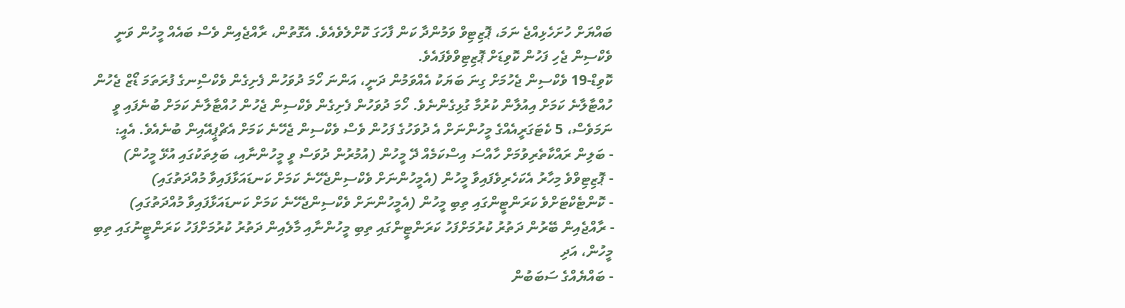ބައްޔަށް ހުށަހެޅިއްޖެ ނަމަ، ޕޮޒިޓިވް ވަމުންދާ ކަން ފާހަގަ ކޮށްލެވެއެވެ. އެގޮތުން، ރާއްޖެއިން ވެސް ބައެއް މީހުން ވަނީ ވެކްސިން ޖެހި ފަހުން ކޮވިޑަށް ޕޮޒިޓިވްވެފައެވެ.
ކޮވިޑް-19 ވެކްސިން ޖެހުމަށް ގިނަ ބަޔަކު އެއްވަމުން ދަނީ، އަންނަ ހޯމަ ދުވަހުން ފެށިގެން ވެކްސިްނގެ ފުރަތަމަ ޑޯޒް ޖެހުން ހުއްޓާލާނެ ކަމަށް އިއުލާން ކުރުމާ ގުޅިގެންނެވެ. ހޯމަ ދުވަހުން ފެށިގެން ވެކްސިން ޖެހުން ހުއްޓާލާނެ ކަމަށް ބުނެފައި ވީ ނަމަވެސް، 5 ކެޓަގަރީއެއްގެ މީހުންނަށް އެ ދުވަހުގެ ފަހުން ވެސް ވެކްސިން ޖެހޭނެ ކަމަށް އެޗްޕީއޭއިން ބުނެއެވެ. އެއީ:
- ބަލިން ރައްކާތެރިވުމަށް ހާއްސަ އިސްކަމެއް ދޭ މީހުން (އުމުރުން ދުވަސް ވީ މީހުންނާއި، ބަލިތަކުގައި އުޅޭ މީހުން)
- ޕޮޒިޓިވްވެ މިހާރު އެކަހެރިވެފައިވާ މީހުން (އެމީހުންނަށް ވެކްސިންޖެހޭނެ ކަމަށް ކަނޑައަޅާފައިވާ މުއްދަތުގައި)
- ކޮންޓެކްޓަށްވެ ކަރަންޓީންގައި ތިބި މީހުން (އެމީހުންނަށް ވެކްސިންޖެހޭނެ ކަމަށް ކަނޑައަޅާފައިވާ މުއްދަތުގައި)
- ރާއްޖެއިން ބޭރުން ދަތުރު ކުރުމަށްފަހު ކަރަންޓީންގައި ތިބި މީހުންނާއި މާލެއިން ދަތުރު ކުރުމަށްފަހު ކަރަންޓީނުގައި ތިބި މީހުން، އަދި
- ބައްޔެއްގެ ސަބަބުން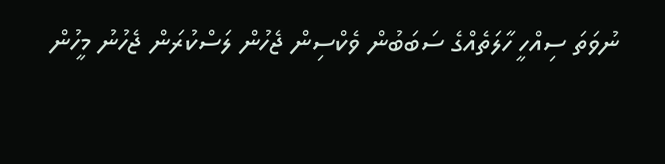ނުވަތަ ސިއްހީ ހާލަތެއްގެ ސަބަބުން ވެކްސިން ޖެހުން ލަސްކުރަން ޖެހުނު މީހުން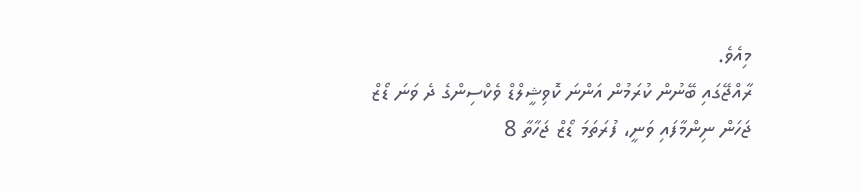މިއެވެ.
ރާއްޖޭގައި ބޭނުން ކުރަމުން އަންނަ ކޮވިޝީލްޑް ވެކްސިންގެ ދެ ވަނަ ޑޯޒް ޖަހަން ނިންމާފައި ވަނީ، ފުރަތަމަ ޑޯޒް ޖަހާތާ 8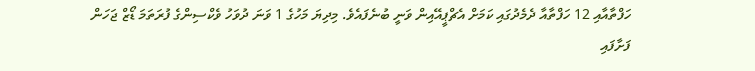ހަފްތާއާއި 12 ހަފްތާއާ ދެމެދުގައި ކަމަށް އެޗްޕީއޭއިން ވަނީ ބުނެފައެވެ. މިދިޔަ މަހުގެ 1 ވަނަ ދުވަހު ވެކްސިންގެ ފުރަތަމަ ޑޯޒް ޖަހަން ފަށާފައި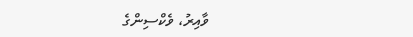ވާއިރު، ވެކްސިންގެ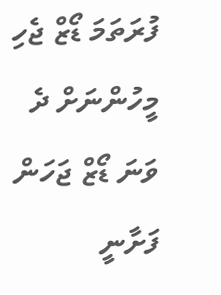ފުރަތަމަ ޑޯޒް ޖެހި މީހުންނަށް ދެ ވަނަ ޑޯޒް ޖަހަން ފަށާނީ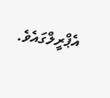އެޕްރީލްގައެވެ.